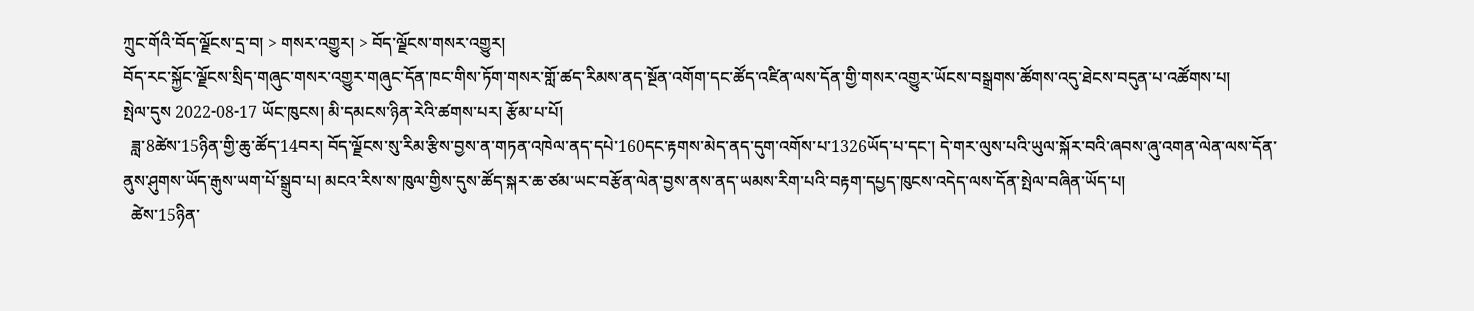ཀྲུང་གོའི་བོད་ལྗོངས་དྲ་བ། > གསར་འགྱུར། > བོད་ལྗོངས་གསར་འགྱུར།
བོད་རང་སྐྱོང་ལྗོངས་སྲིད་གཞུང་གསར་འགྱུར་གཞུང་དོན་ཁང་གིས་ཏོག་གསར་གློ་ཚད་རིམས་ནད་སྔོན་འགོག་དང་ཚོད་འཛིན་ལས་དོན་གྱི་གསར་འགྱུར་ཡོངས་བསྒྲགས་ཚོགས་འདུ་ཐེངས་བདུན་པ་འཚོགས་པ།
སྤེལ་དུས 2022-08-17 ཡོང་ཁུངས། མི་དམངས་ཉིན་རེའི་ཚགས་པར། རྩོམ་པ་པོ།
  ཟླ་8ཚེས་15ཉིན་གྱི་ཆུ་ཚོད་14བར། བོད་ལྗོངས་སུ་རིམ་རྩིས་བྱས་ན་གཏན་འཁེལ་ནད་དཔེ་160དང་རྟགས་མེད་ནད་དུག་འགོས་པ་1326ཡོད་པ་དང་། དེ་གར་ལུས་པའི་ཡུལ་སྐོར་བའི་ཞབས་ཞུ་འགན་ལེན་ལས་དོན་ནུས་ཤུགས་ཡོད་རྒུས་ཡག་པོ་སྒྲུབ་པ། མངའ་རིས་ས་ཁུལ་གྱིས་དུས་ཚོད་སྐར་ཆ་ཙམ་ཡང་བརྩོན་ལེན་བྱས་ནས་ནད་ཡམས་རིག་པའི་བརྟག་དཔྱད་ཁུངས་འདེད་ལས་དོན་སྤེལ་བཞིན་ཡོད་པ།
  ཚེས་15ཉིན་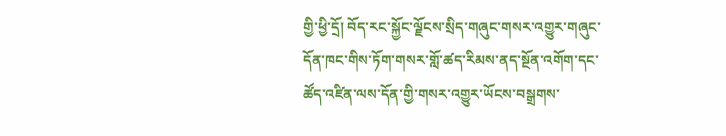གྱི་ཕྱི་དྲོ། བོད་རང་སྐྱོང་ལྗོངས་སྲིད་གཞུང་གསར་འགྱུར་གཞུང་དོན་ཁང་གིས་ཏོག་གསར་གློ་ཚད་རིམས་ནད་སྔོན་འགོག་དང་ཚོད་འཛིན་ལས་དོན་གྱི་གསར་འགྱུར་ཡོངས་བསྒྲགས་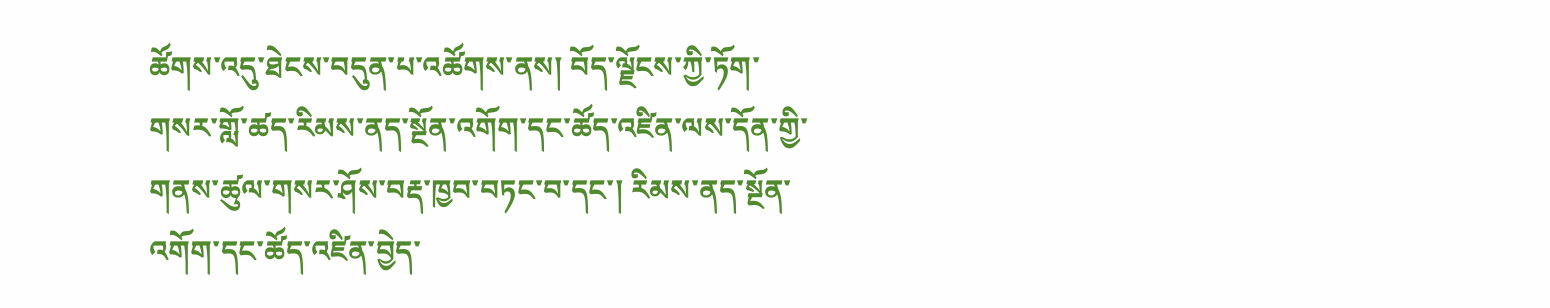ཚོགས་འདུ་ཐེངས་བདུན་པ་འཚོགས་ནས། བོད་ལྗོངས་ཀྱི་ཏོག་གསར་གློ་ཚད་རིམས་ནད་སྔོན་འགོག་དང་ཚོད་འཛིན་ལས་དོན་གྱི་གནས་ཚུལ་གསར་ཤོས་བརྡ་ཁྱབ་བཏང་བ་དང་། རིམས་ནད་སྔོན་འགོག་དང་ཚོད་འཛིན་བྱེད་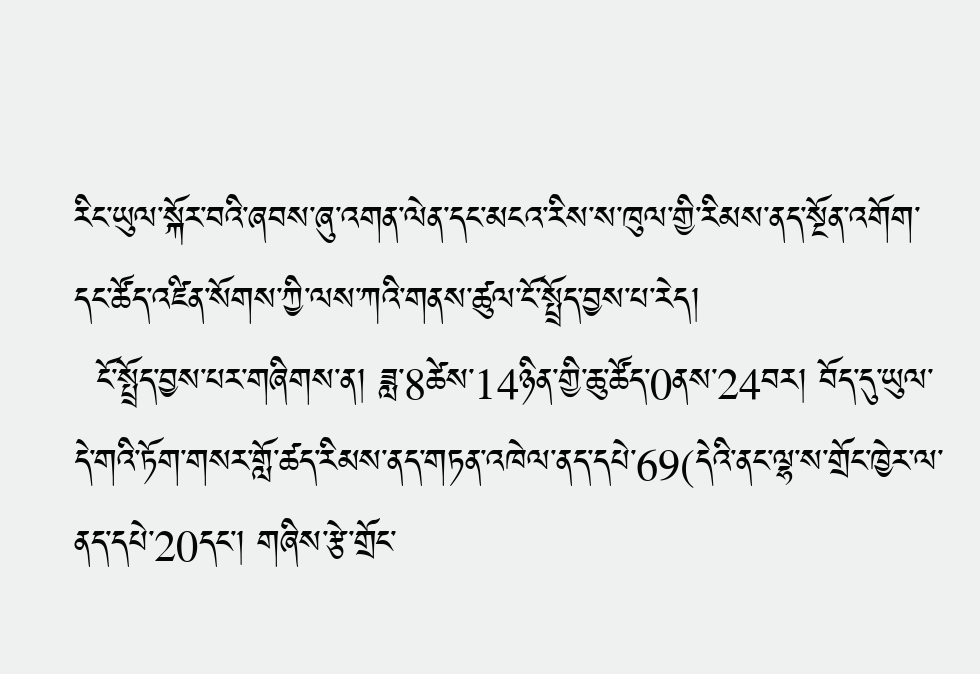རིང་ཡུལ་སྐོར་བའི་ཞབས་ཞུ་འགན་ལེན་དང་མངའ་རིས་ས་ཁུལ་གྱི་རིམས་ནད་སྔོན་འགོག་དང་ཚོད་འཛིན་སོགས་ཀྱི་ལས་ཀའི་གནས་ཚུལ་ངོ་སྤྲོད་བྱས་པ་རེད།
  ངོ་སྤྲོད་བྱས་པར་གཞིགས་ན། ཟླ་8ཚེས་14ཉིན་གྱི་ཆུ་ཚོད་0ནས་24བར། བོད་དུ་ཡུལ་དེ་གའི་ཏོག་གསར་གློ་ཚད་རིམས་ནད་གཏན་འཁེལ་ནད་དཔེ་69(དེའི་ནང་ལྷ་ས་གྲོང་ཁྱེར་ལ་ནད་དཔེ་20དང་། གཞིས་རྩེ་གྲོང་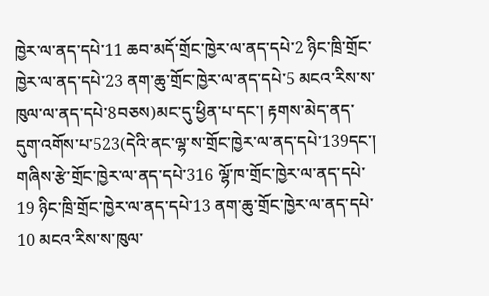ཁྱེར་ལ་ནད་དཔེ་11 ཆབ་མདོ་གྲོང་ཁྱེར་ལ་ནད་དཔེ་2 ཉིང་ཁྲི་གྲོང་ཁྱེར་ལ་ནད་དཔེ་23 ནག་ཆུ་གྲོང་ཁྱེར་ལ་ནད་དཔེ་5 མངའ་རིས་ས་ཁུལ་ལ་ནད་དཔེ་8བཅས)མང་དུ་ཕྱིན་པ་དང་། རྟགས་མེད་ནད་དུག་འགོས་པ་523(དེའི་ནང་ལྷ་ས་གྲོང་ཁྱེར་ལ་ནད་དཔེ་139དང་། གཞིས་རྩེ་གྲོང་ཁྱེར་ལ་ནད་དཔེ་316 ལྷོ་ཁ་གྲོང་ཁྱེར་ལ་ནད་དཔེ་19 ཉིང་ཁྲི་གྲོང་ཁྱེར་ལ་ནད་དཔེ་13 ནག་ཆུ་གྲོང་ཁྱེར་ལ་ནད་དཔེ་10 མངའ་རིས་ས་ཁུལ་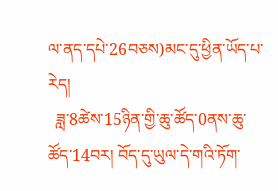ལ་ནད་དཔེ་26བཅས)མང་དུ་ཕྱིན་ཡོད་པ་རེད།
  ཟླ་8ཚེས་15ཉིན་གྱི་ཆུ་ཚོད་0ནས་ཆུ་ཚོད་14བར། བོད་དུ་ཡུལ་དེ་གའི་ཏོག་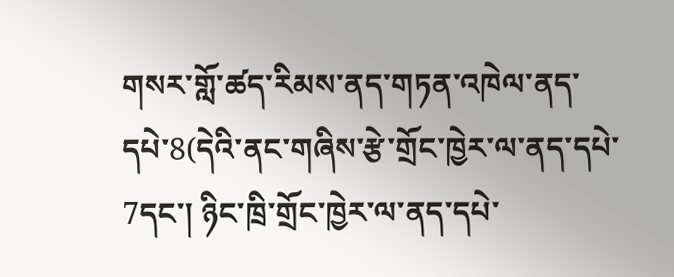གསར་གློ་ཚད་རིམས་ནད་གཏན་འཁེལ་ནད་དཔེ་8(དེའི་ནང་གཞིས་རྩེ་གྲོང་ཁྱེར་ལ་ནད་དཔེ་7དང་། ཉིང་ཁྲི་གྲོང་ཁྱེར་ལ་ནད་དཔེ་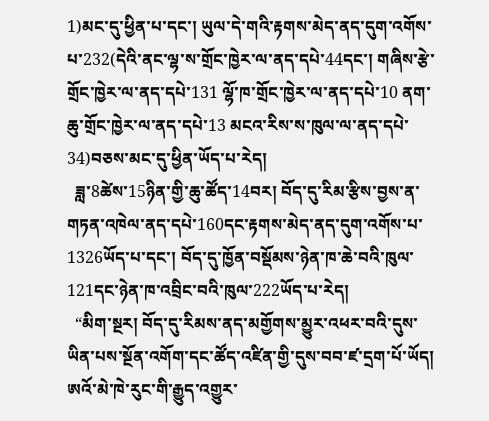1)མང་དུ་ཕྱིན་པ་དང་། ཡུལ་དེ་གའི་རྟགས་མེད་ནད་དུག་འགོས་པ་232(དེའི་ནང་ལྷ་ས་གྲོང་ཁྱེར་ལ་ནད་དཔེ་44དང་། གཞིས་རྩེ་གྲོང་ཁྱེར་ལ་ནད་དཔེ་131 ལྷོ་ཁ་གྲོང་ཁྱེར་ལ་ནད་དཔེ་10 ནག་ཆུ་གྲོང་ཁྱེར་ལ་ནད་དཔེ་13 མངའ་རིས་ས་ཁུལ་ལ་ནད་དཔེ་34)བཅས་མང་དུ་ཕྱིན་ཡོད་པ་རེད།
  ཟླ་8ཚེས་15ཉིན་གྱི་ཆུ་ཚོད་14བར། བོད་དུ་རིམ་རྩིས་བྱས་ན་གཏན་འཁེལ་ནད་དཔེ་160དང་རྟགས་མེད་ནད་དུག་འགོས་པ་1326ཡོད་པ་དང་། བོད་དུ་ཁྱོན་བསྡོམས་ཉེན་ཁ་ཆེ་བའི་ཁུལ་121དང་ཉེན་ཁ་འབྲིང་བའི་ཁུལ་222ཡོད་པ་རེད།
  “མིག་སྔར། བོད་དུ་རིམས་ནད་མགྱོགས་མྱུར་འཕར་བའི་དུས་ཡིན་པས་སྔོན་འགོག་དང་ཚོད་འཛིན་གྱི་དུས་བབ་ཛ་དྲག་པོ་ཡོད། ཨའོ་མེ་ཁེ་རུང་གི་རྒྱུད་འགྱུར་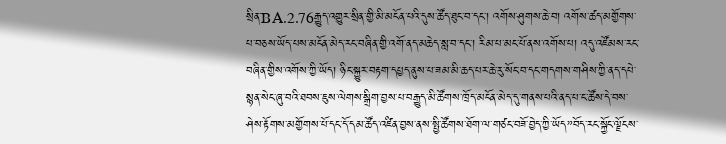སྲིན་BA.2.76རྒྱུད་འགྱུར་སྲིན་གྱི་མི་མངོན་པའི་དུས་ཚོད་ཐུང་བ་དང་། འགོས་ཤུགས་ཆེ་བ། འགོས་ཚད་མགྱོགས་པ་བཅས་ཡོད་པས་མངོན་མེད་རང་བཞིན་གྱི་འགོ་ནད་མཆེད་སླ་བ་དང་། རིམ་པ་མང་པོ་ནས་འགོས་པ། འདུ་འཛོམས་རང་བཞིན་གྱིས་འགོས་ཀྱི་ཡོད། ཉིང་སྐྱུར་བརྟག་དཔྱད་ནུས་པ་ཟམ་མི་ཆད་པར་ཆེ་རུ་སོང་བ་དང་གདགས་གཤིས་ཀྱི་ནད་དཔེ་སྙན་སེང་ཞུ་བའི་ཐབས་ཇུས་ལེགས་སྒྲིག་བྱས་པ་བརྒྱུད་མི་ཚོགས་ཁྲོད་མངོན་མེད་དུ་གནས་པའི་ནད་པ་ང་ཚོས་དེ་བས་ཤེས་རྟོགས་མགྱོགས་པོ་དང་དོ་དམ་ཚོད་འཛིན་བྱས་ནས་སྤྱི་ཚོགས་ཐོག་ལ་གཙང་བཟོ་བྱེད་ཀྱི་ཡོད”བོད་རང་སྐྱོང་ལྗོངས་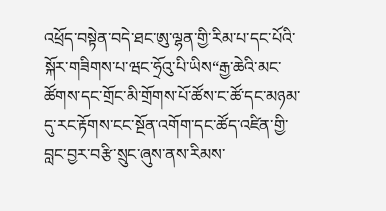འཕྲོད་བསྟེན་བདེ་ཐང་ཨུ་ལྷན་གྱི་རིམ་པ་དང་པོའི་སྐོར་གཟིགས་པ་ཝང་ཧྲོའུ་པི་ཡིས“རྒྱ་ཆེའི་མང་ཚོགས་དང་གྲོང་མི་གྲོགས་པོ་ཚོས་ང་ཚོ་དང་མཉམ་དུ་རང་རྟོགས་ངང་སྔོན་འགོག་དང་ཚོད་འཛིན་གྱི་བླང་བྱར་བརྩི་སྲུང་ཞུས་ནས་རིམས་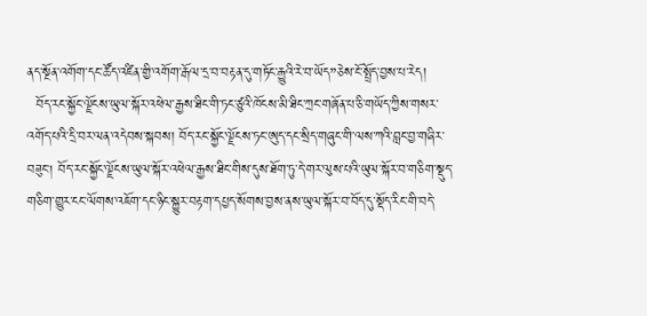ནད་སྔོན་འགོག་དང་ཚོད་འཛིན་གྱི་འགོག་རྒོལ་དྲ་བ་བརྟན་དུ་གཏོང་རྒྱུའི་རེ་བ་ཡོད”ཅེས་ངོ་སྤྲོད་བྱས་པ་རེད།
  བོད་རང་སྐྱོང་ལྗོངས་ཡུལ་སྐོར་འཕེལ་རྒྱས་ཐིང་གི་ཏང་ཙུའི་ཁོངས་མི་ཐིང་ཀྲང་གཞོན་པ་ཅི་གཡོད་ཀྱིས་གསར་འགོད་པའི་དྲི་བར་ལན་འདེབས་སྐབས། བོད་རང་སྐྱོང་ལྗོངས་ཏང་ཨུད་དང་སྲིད་གཞུང་གི་ལས་ཀའི་བླང་བྱ་གཞིར་བཟུང། བོད་རང་སྐྱོང་ལྗོངས་ཡུལ་སྐོར་འཕེལ་རྒྱས་ཐིང་གིས་དུས་ཐོག་ཏུ་དེ་གར་ལུས་པའི་ཡུལ་སྐོར་བ་གཅིག་སྡུད་གཅིག་གྱུར་ངང་ལོགས་འཇོག་དང་ཉིང་སྐྱུར་བརྟག་དཔྱད་སོགས་བྱས་ནས་ཡུལ་སྐོར་བ་བོད་དུ་སྡོད་རིང་གི་བདེ་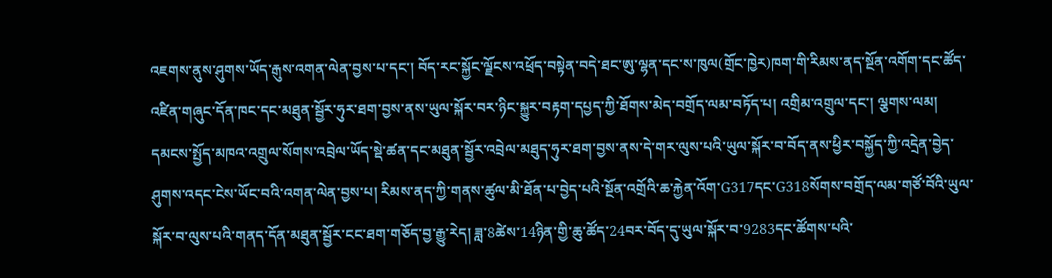འཇགས་ནུས་ཤུགས་ཡོད་རྒུས་འགན་ལེན་བྱས་པ་དང་། བོད་རང་སྐྱོང་ལྗོངས་འཕྲོད་བསྟེན་བདེ་ཐང་ཨུ་ལྷན་དང་ས་ཁུལ(གྲོང་ཁྱེར)ཁག་གི་རིམས་ནད་སྔོན་འགོག་དང་ཚོད་འཛིན་གཞུང་དོན་ཁང་དང་མཐུན་སྦྱོར་ཧུར་ཐག་བྱས་ནས་ཡུལ་སྐོར་བར་ཉིང་སྐྱུར་བརྟག་དཔྱད་ཀྱི་ཐོགས་མེད་བགྲོད་ལམ་བཏོད་པ། འགྲིམ་འགྲུལ་དང་། ལྕགས་ལམ། དམངས་སྤྱོད་མཁའ་འགྲུལ་སོགས་འབྲེལ་ཡོད་སྡེ་ཚན་དང་མཐུན་སྦྱོར་འབྲེལ་མཐུད་ཧུར་ཐག་བྱས་ནས་དེ་གར་ལུས་པའི་ཡུལ་སྐོར་བ་བོད་ནས་ཕྱིར་བསྐྱོད་ཀྱི་འདྲེན་བྱེད་ཤུགས་འདང་ངེས་ཡོང་བའི་འགན་ལེན་བྱས་པ། རིམས་ནད་ཀྱི་གནས་ཚུལ་མི་ཐོན་པ་བྱེད་པའི་སྔོན་འགྲོའི་ཆ་རྐྱེན་འོག་G317དང་G318སོགས་བགྲོད་ལམ་གཙོ་བོའི་ཡུལ་སྐོར་བ་ལུས་པའི་གནད་དོན་མཐུན་སྦྱོར་ངང་ཐག་གཅོད་བྱ་རྒྱུ་རེད། ཟླ་8ཚེས་14ཉིན་གྱི་ཆུ་ཚོད་24བར་བོད་དུ་ཡུལ་སྐོར་བ་9283དང་ཚོགས་པའི་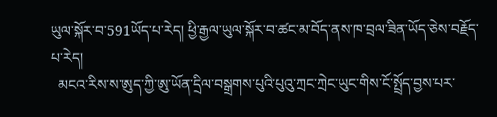ཡུལ་སྐོར་བ་591ཡོད་པ་རེད། ཕྱི་རྒྱལ་ཡུལ་སྐོར་བ་ཚང་མ་བོད་ནས་ཁ་བྲལ་ཟིན་ཡོད་ཅེས་བརྗོད་པ་རེད།
  མངའ་རིས་ས་ཨུད་ཀྱི་ཨུ་ཡོན་དྲིལ་བསྒྲགས་པུའི་པུའུ་ཀྲང་ཀྲེང་ཡུང་གིས་ངོ་སྤྲོད་བྱས་པར་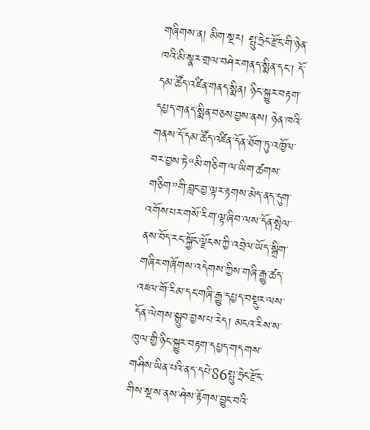གཞིགས་ན། མིག་སྔར། སྤུ་ཧྲེང་རྫོང་གི་ཉེན་ཁའི་མི་སྣར་གྲལ་བཤེར་གནད་སྨིན་དང་། དོ་དམ་ཚོད་འཛིན་གནད་སྨིན། ཉིང་སྐྱུར་བརྟག་དཔྱད་གནད་སྨིན་བཅས་བྱས་ནས། ཉེན་ཁའི་གནས་དོ་དམ་ཚོད་འཛིན་དོན་ཐོག་ཏུ་འཁྱོལ་བར་བྱས་ཏེ“མི་གཅིག་ལ་ཡིག་ཚགས་གཅིག”གི་བླང་བྱ་ལྟར་རྟགས་མེད་ནད་དུག་འགོས་པར་གསོ་རིག་ལྟ་ཞིབ་ལས་དོན་སྤེལ་ནས་བོད་རང་སྐྱོང་ལྗོངས་ཀྱི་འབྲེལ་ཡོད་སྒྲིག་གཞིར་གཞོགས་འདེགས་ཀྱིས་གཞི་རྒྱུ་ཚད་འཇལ་གོ་རིམ་དང་གཞི་རྒྱུ་དཔྱད་བསྡུར་ལས་དོན་ལེགས་སྒྲུབ་བྱས་པ་རེད། མངའ་རིས་ས་ཁུལ་གྱི་ཉིང་སྐྱུར་བརྟག་དཔྱད་གདགས་གཤིས་ཡིན་པའི་ནད་དཔེ་86སྤུ་ཧྲེང་རྫོང་གིས་སྔ་ས་ནས་ཤེས་རྟོགས་བྱུང་བའི་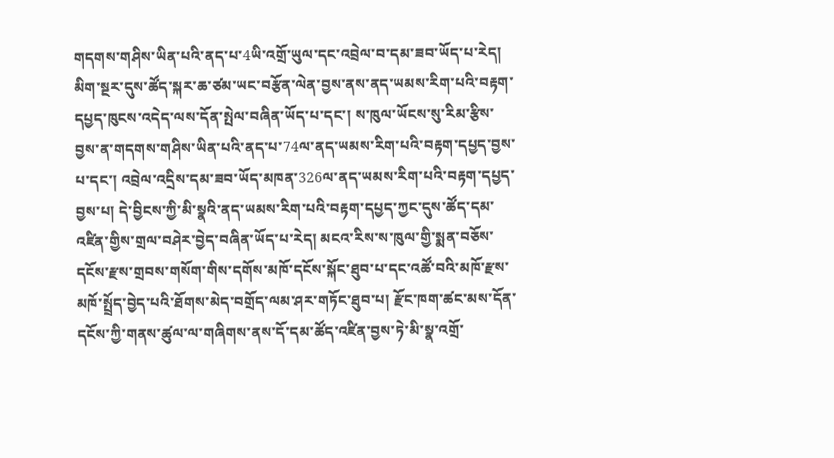གདགས་གཤིས་ཡིན་པའི་ནད་པ་4ཡི་འགྲོ་ཡུལ་དང་འབྲེལ་བ་དམ་ཟབ་ཡོད་པ་རེད། མིག་སྔར་དུས་ཚོད་སྐར་ཆ་ཙམ་ཡང་བརྩོན་ལེན་བྱས་ནས་ནད་ཡམས་རིག་པའི་བརྟག་དཔྱད་ཁུངས་འདེད་ལས་དོན་སྤེལ་བཞིན་ཡོད་པ་དང་། ས་ཁུལ་ཡོངས་སུ་རིམ་རྩིས་བྱས་ན་གདགས་གཤིས་ཡིན་པའི་ནད་པ་74ལ་ནད་ཡམས་རིག་པའི་བརྟག་དཔྱད་བྱས་པ་དང་། འབྲེལ་འདྲིས་དམ་ཟབ་ཡོད་མཁན་326ལ་ནད་ཡམས་རིག་པའི་བརྟག་དཔྱད་བྱས་པ། དེ་བྱིངས་ཀྱི་མི་སྣའི་ནད་ཡམས་རིག་པའི་བརྟག་དཔྱད་ཀྱང་དུས་ཚོད་དམ་འཛིན་གྱིས་གྲལ་བཤེར་བྱེད་བཞིན་ཡོད་པ་རེད། མངའ་རིས་ས་ཁུལ་གྱི་སྨན་བཅོས་དངོས་རྫས་གྲབས་གསོག་གིས་དགོས་མཁོ་དངོས་སྐོང་ཐུབ་པ་དང་འཚོ་བའི་མཁོ་རྫས་མཁོ་སྤྲོད་བྱེད་པའི་ཐོགས་མེད་བགྲོད་ལམ་ཤར་གཏོང་ཐུབ་པ། རྫོང་ཁག་ཚང་མས་དོན་དངོས་ཀྱི་གནས་ཚུལ་ལ་གཞིགས་ནས་དོ་དམ་ཚོད་འཛིན་བྱས་ཏེ་མི་སྣ་འགྲོ་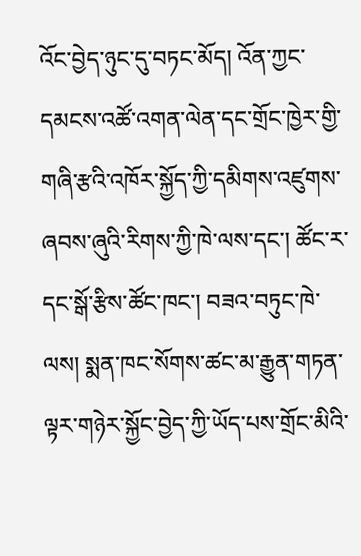འོང་བྱེད་ཉུང་དུ་བཏང་མོད། འོན་ཀྱང་དམངས་འཚོ་འགན་ལེན་དང་གྲོང་ཁྱེར་གྱི་གཞི་རྩའི་འཁོར་སྐྱོད་ཀྱི་དམིགས་འཛུགས་ཞབས་ཞུའི་རིགས་ཀྱི་ཁེ་ལས་དང་། ཚོང་ར་དང་སྒོ་རྩིས་ཚོང་ཁང་། བཟའ་བཏུང་ཁེ་ལས། སྨན་ཁང་སོགས་ཚང་མ་རྒྱུན་གཏན་ལྟར་གཉེར་སྐྱོང་བྱེད་ཀྱི་ཡོད་པས་གྲོང་མིའི་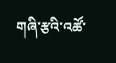གཞི་རྩའི་འཚོ་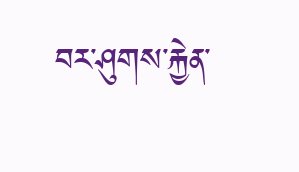བར་ཤུགས་རྐྱེན་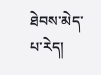ཐེབས་མེད་པ་རེད།